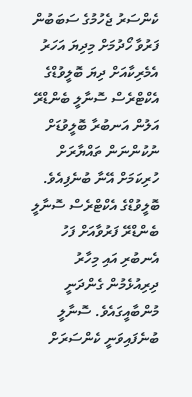ކެންސަރު ޖެހުމުގެ ސަބަބުން ފަރުވާ ހޯދުމަށް މިދިޔަ އަހަރު އެމެރިކާއަށް ދިޔަ ބޮލީވުޑްގެ އެކްޓްރެސް ސޮނާލީ ބެންޑްރޭ އަލުން އަނބުރާ ބޮލީވުޑަށް ނުކުންނަން ތައްޔާރަށް ހުރިކަމަށް އޭނާ ބުނެފިއެވެ.
ބޮލީވުޑްގެ އެކްޓްރެސް ސޮނާލީ ބެންޑްރޭ ފަރުވާއަށް ފަހު އެނބުރި އައި މިހާރު ދިރިއުޅެމުން ގެންދަނީ މުންބާއީގައެވެ. ސޮނާލީ ބުނެފައިވަނީ ކެންސަރަށް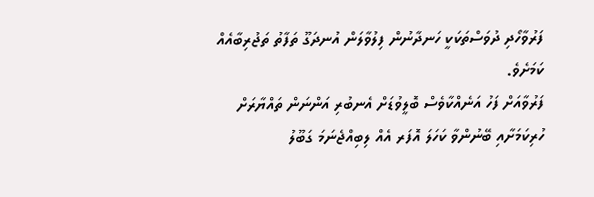ފަރުވާހޯދި ދުވަސްތަކަކީ ހަނދާނުން ފިލުވާލަން އުނދަގޫ ތަފާތު ތަޖުރިބާއެއް ކަމަށެވެ.
ފަރުވާއަށް ފަހު އަނެއްކާވެސް ބޮލީވުޑަށް އެނބުރި އަންނަން ތައްޔާރަށް ހުރިކަމަށާއި ބޭނުންވާ ކަހަލަ އޮފަރ އެއް ލިބިއްޖެނަމަ ގަބޫލު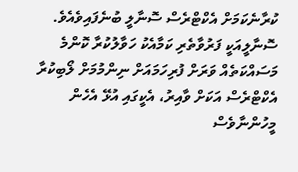ކުރާނެކަމަށް އެކްޓްރެސް ސޮނާލީ ބުނެފައިވެއެވެ.
ސޮނާލީއަކީ ފަރުވާތެރި ކަމާއެކު ހަވާލުކުރާ ކޮންމެ މަސައްކަތެއް ވަރަށް ފުރިހަމައަށް ނިންމުމަށް ލޯބިކުރާ އެކްޓްރެސް އަކަށް ވާއިރު، އެކީގައި އުޅޭ އެހެން މީހުންނާވެސް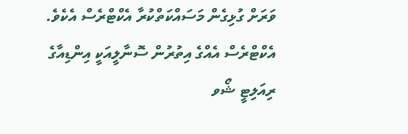ވަރަށް ގުޅިގެން މަސައްކަތްކުރާ އެކްޓްރެސް އެކެވެ.
އެކްޓްރެސް އެއްގެ އިތުރުން ސޮނާލީއަކީ އިންޑިއާގެ ރިއަލިޓީ ޝޯވ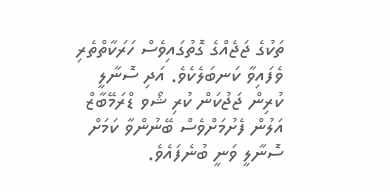ތަކުގެ ޖަޖެއްގެ ގޮތުގައިވެސް ހަރަކާތްތެރި ވެފައިވާ ކަނބަލެކެވެ. އަދި ސޮނާލީ ކުރިން ޖަޖުކަން ކުރި ޝޯވ ޑްރަމޭބާޒް އަލުން ފެށުމަށްވެސް ބޭނުންވާ ކަމަށް ސޮނާލީ ވަނީ ބުނެފައެވެ.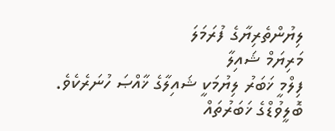ލިޔުންތެރިޔާގެ ފުރަމަލަ
މަރިޔަމް ޝައިލާ
ފިލްމީ ޚަބަރު ލިޔުމަކީ ޝައިލާގެ ޚާއްޞަ ހުނަރެކެވެ. ބޮލީވުޑްގެ ޚަބަރުތައް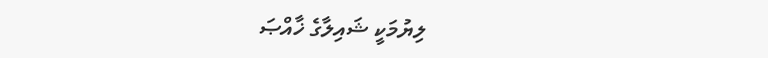ލިޔުމަކީ ޝައިލާގެ ޚާއްޞަ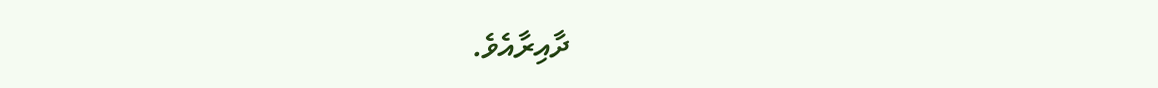ދާއިރާއެވެ.